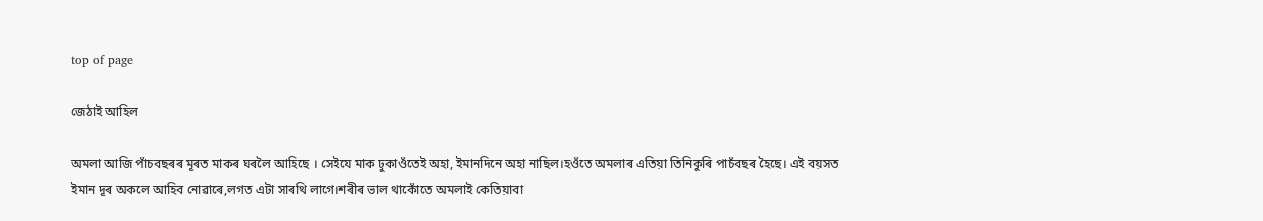top of page

জেঠাই আহিল

অমলা আজি পাঁচবছৰৰ মূৰত মাকৰ ঘৰলৈ আহিছে । সেইযে মাক ঢুকাওঁতেই অহা, ইমানদিনে অহা নাছিল।হওঁতে অমলাৰ এতিয়া তিনিকুৰি পাচঁবছৰ হৈছে। এই বয়সত ইমান দূৰ অকলে আহিব নোৱাৰে,লগত এটা সাৰথি লাগে।শৰীৰ ভাল থাকোঁতে অমলাই কেতিয়াবা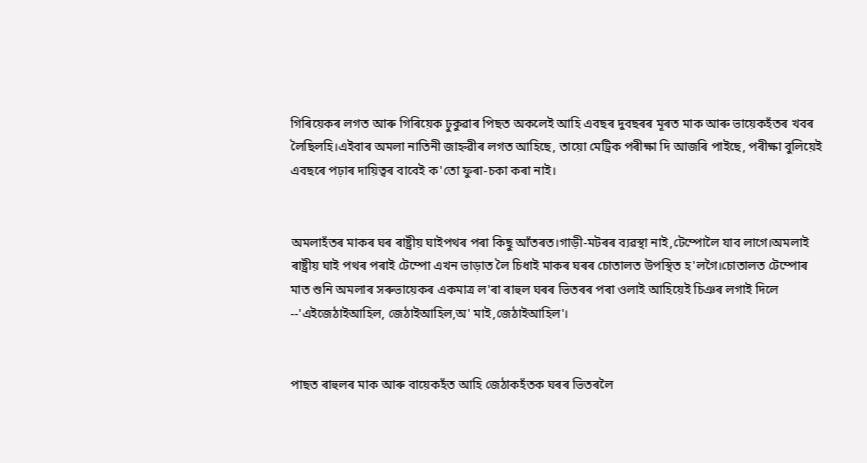গিৰিয়েকৰ লগত আৰু গিৰিয়েক ঢুকুৱাৰ পিছত অকলেই আহি এবছৰ দুবছৰৰ মূৰত মাক আৰু ভায়েকহঁতৰ খবৰ লৈছিলহি।এইবাৰ অমলা নাতিনী জাহ্নৱীৰ লগত আহিছে, তায়ো মেট্ৰিক পৰীক্ষা দি আজৰি পাইছে, পৰীক্ষা বুলিয়েই এবছৰে পঢ়াৰ দায়িত্বৰ বাবেই ক'তো ফুৰা-চকা কৰা নাই।


অমলাহঁতৰ মাকৰ ঘৰ ৰাষ্ট্ৰীয় ঘাইপথৰ পৰা কিছু আঁতৰত।গাড়ী-মটৰৰ ব্যৱস্থা নাই,টেম্পোলৈ যাব লাগে।অমলাই ৰাষ্ট্ৰীয় ঘাই পথৰ পৰাই টেম্পো এখন ভাড়াত লৈ চিধাই মাকৰ ঘৰৰ চোতালত উপস্থিত হ'লগৈ।চোতালত টেম্পোৰ মাত শুনি অমলাৰ সৰুভায়েকৰ একমাত্ৰ ল'ৰা ৰাহুল ঘৰৰ ভিতৰৰ পৰা ওলাই আহিয়েই চিঞৰ লগাই দিলে --'এইজেঠাইআহিল, জেঠাইআহিল,অ' মাই,জেঠাইআহিল'।


পাছত ৰাহুলৰ মাক আৰু বায়েকহঁত আহি জেঠাকহঁতক ঘৰৰ ভিতৰলৈ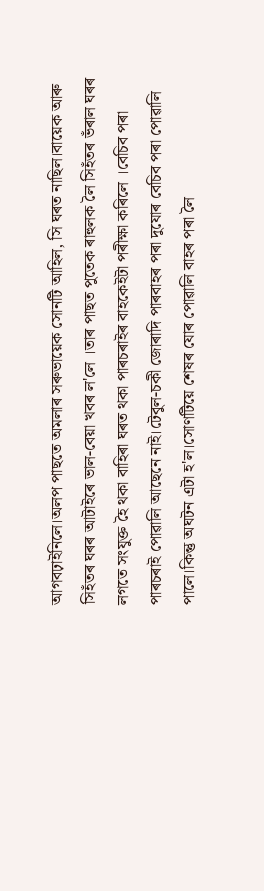আগবঢ়াইনিলে।অলপ পাছতে অমলাৰ সৰুভায়েক সোনটি আহিল, সি ঘৰত নাছিল।বায়েক আৰু সিহঁতৰ ঘৰৰ আটাইৰে ভাল-বেয়া খবৰ ল'লে ।তাৰ পাছত পুতেক ৰাহুলক লৈ সিহঁতৰ ভঁৰাল ঘৰৰ লগতে সংযুক্ত হৈ থকা বাহিৰা ঘৰত থকা পাৰচৰাইৰ বাহকেইটা পৰীক্ষা কৰিলে ।বেচিব পৰা পাৰচৰাই পোৱালি আছেনে নাই।টেবুল-চকী জোৰাদি পাৰবাহৰ পৰা দুযোৰ বেচিব পৰা পোৱালি পালে।কিন্তু অঘটন এটা হ'ল।সোণটিয়ে শেষৰ যোৰ পোৱালি বাহৰ পৰা লৈ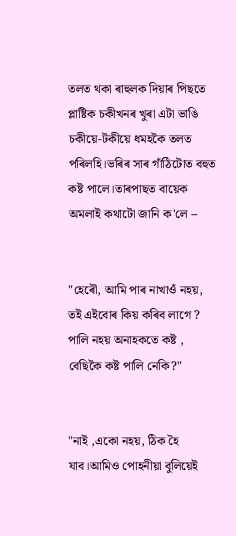তলত থকা ৰাহুলক দিয়াৰ পিছতে প্লাষ্টিক চকীখনৰ খুৰা এটা ভাঙি চকীয়ে-টকীয়ে ধমহকৈ তলত পৰিলহি।ভৰিৰ সাৰ গাঁঠিটোত বহুত কষ্ট পালে।তাৰপাছত বায়েক অমলাই কথাটো জানি ক'লে --


"হেৰৌ, আমি পাৰ নাখাওঁ নহয়, তই এইবোৰ কিয় কৰিব লাগে ? পালি নহয় অনাহকতে কষ্ট , বেছিকৈ কষ্ট পালি নেকি?"


"নাই ,একো নহয়, ঠিক হৈ যাব।আমিও পোহনীয়া বুলিয়েই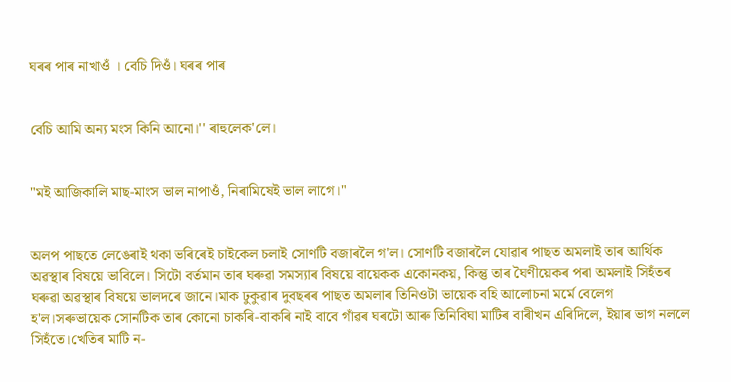ঘৰৰ পাৰ নাখাওঁ । বেচি দিওঁ। ঘৰৰ পাৰ


বেচি আমি অন্য মংস কিনি আনো।'' ৰাহুলেক'লে।


"মই আজিকালি মাছ-মাংস ভাল নাপাওঁ, নিৰামিষেই ভাল লাগে।"


অলপ পাছতে লেঙেৰাই থকা ভৰিৰেই চাইকেল চলাই সোণটি বজাৰলৈ গ'ল। সোণটি বজাৰলৈ যোৱাৰ পাছত অমলাই তাৰ আৰ্থিক অৱস্থাৰ বিষয়ে ভাবিলে। সিটো বৰ্তমান তাৰ ঘৰুৱা সমস্যাৰ বিষয়ে বায়েকক একোনকয়, কিন্তু তাৰ ঘৈণীয়েকৰ পৰা অমলাই সিহঁতৰ ঘৰুৱা অৱস্থাৰ বিষয়ে ভালদৰে জানে।মাক ঢুকুৱাৰ দুবছৰৰ পাছত অমলাৰ তিনিওটা ভায়েক বহি আলোচনা মৰ্মে বেলেগ হ'ল।সৰুভায়েক সোনটিক তাৰ কোনো চাকৰি-বাকৰি নাই বাবে গাঁৱৰ ঘৰটো আৰু তিনিবিঘা মাটিৰ বাৰীখন এৰিদিলে, ইয়াৰ ভাগ নললে সিহঁতে।খেতিৰ মাটি ন-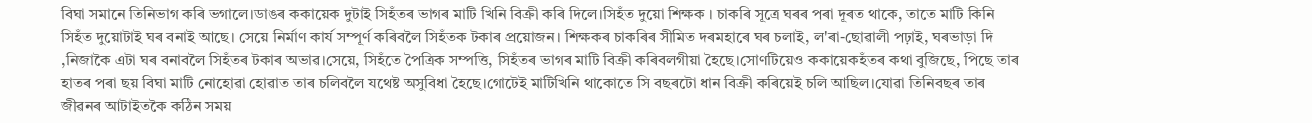বিঘা সমানে তিনিভাগ কৰি ভগালে।ডাঙৰ ককায়েক দুটাই সিহঁতৰ ভাগৰ মাটি খিনি বিক্ৰী কৰি দিলে।সিহঁত দুয়ো শিক্ষক । চাকৰি সূত্ৰে ঘৰৰ পৰা দূৰত থাকে, তাতে মাটি কিনি সিহঁত দুয়োটাই ঘৰ বনাই আছে। সেয়ে নিৰ্মাণ কাৰ্য সম্পূৰ্ণ কৰিবলৈ সিহঁতক টকাৰ প্ৰয়োজন। শিক্ষকৰ চাকৰিৰ সীমিত দৰমহাৰে ঘৰ চলাই, ল'ৰা-ছোৱালী পঢ়াই, ঘৰভাড়া দি ,নিজাকৈ এটা ঘৰ বনাবলৈ সিহঁতৰ টকাৰ অভাৱ।সেয়ে, সিহঁতে পৈত্ৰিক সম্পত্তি, সিহঁতৰ ভাগৰ মাটি বিক্ৰী কৰিবলগীয়া হৈছে।সোণটিয়েও ককায়েকহঁতৰ কথা বুজিছে, পিছে তাৰ হাতৰ পৰা ছয় বিঘা মাটি নোহোৱা হোৱাত তাৰ চলিবলৈ যথেষ্ট অসুবিধা হৈছে।গোটেই মাটিখিনি থাকোতে সি বছৰটো ধান বিক্ৰী কৰিয়েই চলি আছিল।যোৱা তিনিবছৰ তাৰ জীৱনৰ আটাইতকৈ কঠিন সময়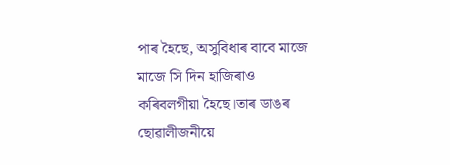পাৰ হৈছে, অসুবিধাৰ বাবে মাজে মাজে সি দিন হাজিৰাও কৰিবলগীয়া হৈছে।তাৰ ডাঙৰ ছোৱালীজনীয়ে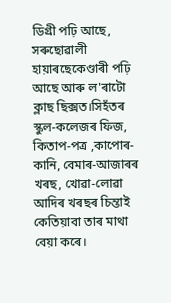ডিগ্ৰী পঢ়ি আছে, সৰুছোৱালী হায়াৰছেকেণ্ডাৰী পঢ়ি আছে আৰু ল'ৰাটো ক্লাছ ছিক্সত।সিহঁতৰ স্কুল-কলেজৰ ফিজ, কিতাপ-পত্ৰ ,কাপোৰ-কানি, বেমাৰ-আজাৰৰ খৰছ, খোৱা-লোৱা আদিৰ খৰছৰ চিন্তাই কেতিয়াবা তাৰ মাথা বেয়া কৰে।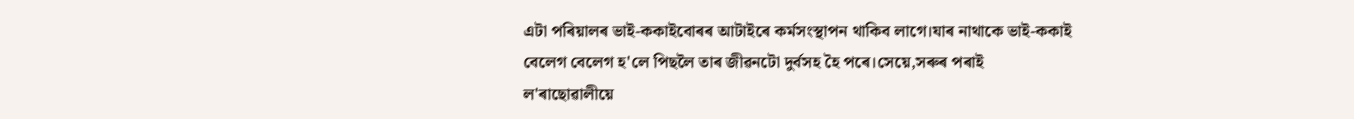এটা পৰিয়ালৰ ভাই-ককাইবোৰৰ আটাইৰে কৰ্মসংস্থাপন থাকিব লাগে।যাৰ নাথাকে ভাই-ককাই বেলেগ বেলেগ হ'লে পিছলৈ তাৰ জীৱনটো দুৰ্বসহ হৈ পৰে।সেয়ে,সৰুৰ পৰাই ল'ৰাছোৱালীয়ে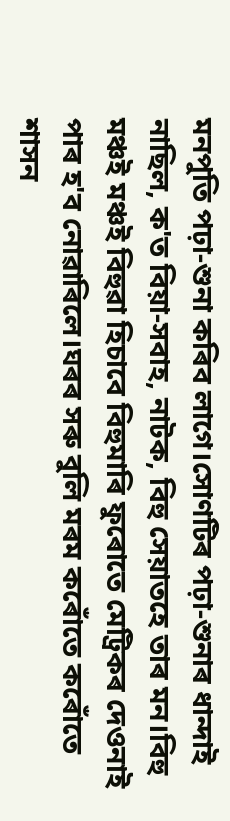মনপুতি পঢ়া-শুনা কৰিব লাগে।সোণটিৰ পঢ়া-শুনাৰ ধান্দাই নাছিল, ক'ত বিয়া-সবাহ, নাটক, বিহু সেয়াতহে তাৰ মন।বিহু মঞ্চই মঞ্চই বিহুৱা হিচাবে বিহুমাৰি ফুৰোতে মেট্ৰিকৰ দেওনাই পাৰ হ'ব নোৱাৰিলে।ঘৰৰ সৰু বুলি মৰম কৰোঁতে কৰোঁতে শাসন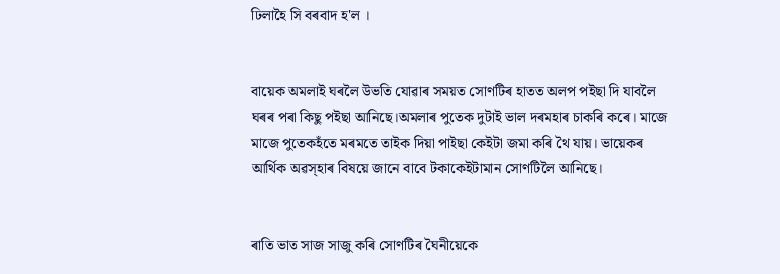ঢিলাহৈ সি বৰবাদ হ'ল ।


বায়েক অমলাই ঘৰলৈ উভতি যোৱাৰ সময়ত সোণটিৰ হাতত অলপ পইছা দি যাবলৈ ঘৰৰ পৰা কিছু পইছা আনিছে।অমলাৰ পুতেক দুটাই ভাল দৰমহাৰ চাকৰি কৰে। মাজে মাজে পুতেকহঁতে মৰমতে তাইক দিয়া পাইছা কেইটা জমা কৰি থৈ যায়। ভায়েকৰ আৰ্থিক অৱস্হাৰ বিষয়ে জানে বাবে টকাকেইটামান সোণটিলৈ আনিছে।


ৰাতি ভাত সাজ সাজু কৰি সোণটিৰ ঘৈনীয়েকে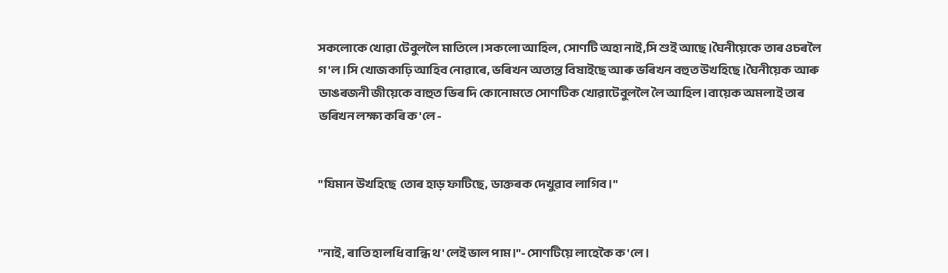সকলোকে খোৱা টেবুললৈ মাতিলে।সকলো আহিল, সোণটি অহা নাই,সি শুই আছে।ঘৈনীয়েকে তাৰ ওচৰলৈ গ'ল ।সি খোজকাঢ়ি আহিব নোৱাৰে, ভৰিখন অত্যন্ত বিষাইছে আৰু ভৰিখন বহুত উখহিছে।ঘৈনীয়েক আৰু ডাঙৰজনী জীয়েকে বাহুত ভিৰ দি কোনোমতে সোণটিক খোৱাটেবুললৈ লৈ আহিল।বায়েক অমলাই তাৰ ভৰিখন লক্ষ্য কৰি ক'লে -


"যিমান উখহিছে  তোৰ হাড় ফাটিছে, ডাক্তৰক দেখুৱাব লাগিব।"


"নাই, ৰাতি হালধি বান্ধি থ'লেই ভাল পাম।"-সোণটিয়ে লাহেকৈ ক'লে ।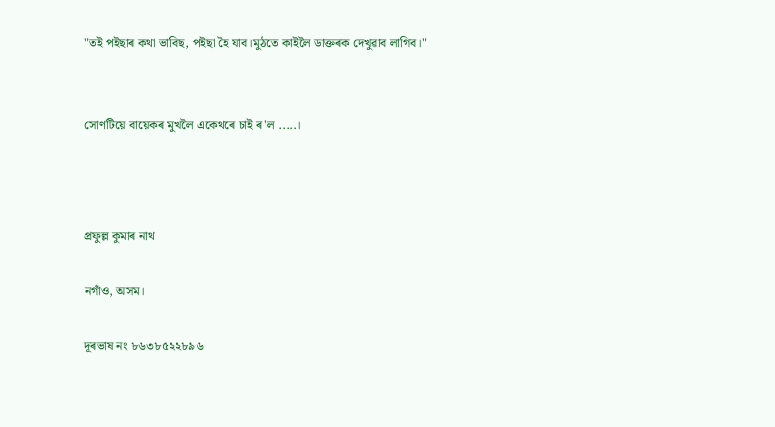"তই পইছাৰ কথা ভাবিছ, পইছা হৈ যাব।মুঠতে কাইলৈ ডাক্তৰক দেখুৱাব লাগিব।"


সোণটিয়ে বায়েকৰ মুখলৈ একেথৰে চাই ৰ'ল .....।



প্ৰফুল্ল কুমাৰ নাথ

নগাঁও, অসম।

দূৰভাষ নং ৮৬৩৮৫২২৮৯৬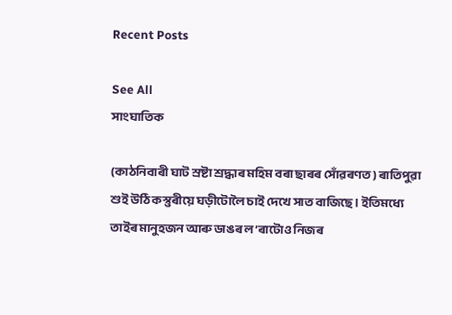Recent Posts

See All
সাংঘাতিক

(কাঠনিবাৰী ঘাট স্ৰষ্টা শ্ৰদ্ধাৰ মহিম বৰা ছাৰৰ সোঁৱৰণত) ৰাতিপুৱা শুই উঠি কস্তুৰীয়ে ঘড়ীটোলৈ চাই দেখে সাত বাজিছে। ইতিমধ্যে তাইৰ মানুহজন আৰু ডাঙৰ ল’ৰাটোও নিজৰ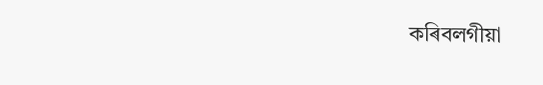কৰিবলগীয়া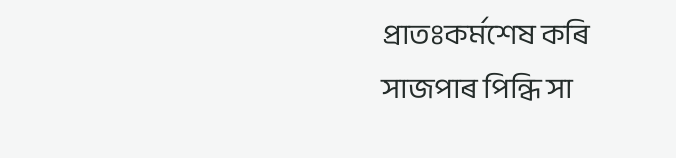প্ৰাতঃকৰ্মশেষ কৰি সাজপাৰ পিন্ধি সা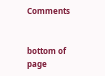Comments


bottom of page